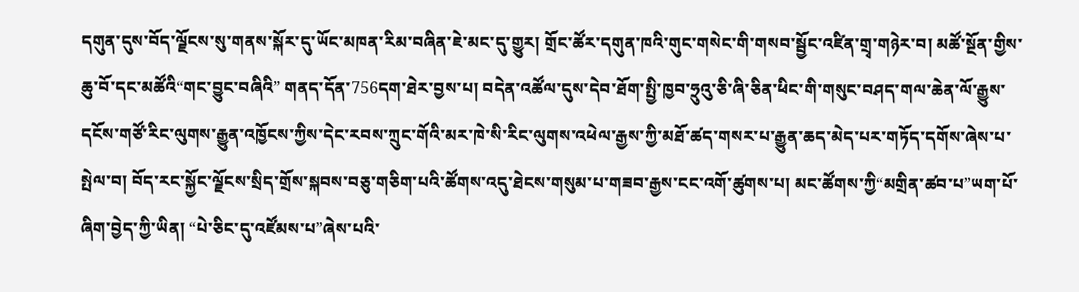དགུན་དུས་བོད་ལྗོངས་སུ་གནས་སྐོར་དུ་ཡོང་མཁན་རིམ་བཞིན་ཇེ་མང་དུ་གྱུར། གྲོང་ཚོར་དགུན་ཁའི་གུང་གསེང་གི་གསབ་སྦྱོང་འཛིན་གྲྭ་གཉེར་བ། མཚོ་སྔོན་གྱིས་ཆུ་བོ་དང་མཚོའི“གང་བྱུང་བཞིའི” གནད་དོན་756དག་ཐེར་བྱས་པ། བདེན་འཚོལ་དུས་དེབ་ཐོག་སྤྱི་ཁྱབ་ཧྲུའུ་ཅི་ཞི་ཅིན་ཕིང་གི་གསུང་བཤད་གལ་ཆེན་ལོ་རྒྱུས་དངོས་གཙོ་རིང་ལུགས་རྒྱུན་འཁྱོངས་ཀྱིས་དེང་རབས་ཀྲུང་གོའི་མར་ཁེ་སི་རིང་ལུགས་འཕེལ་རྒྱས་ཀྱི་མཐོ་ཚད་གསར་པ་རྒྱུན་ཆད་མེད་པར་གཏོད་དགོས་ཞེས་པ་སྤེལ་བ། བོད་རང་སྐྱོང་ལྗོངས་སྲིད་གྲོས་སྐབས་བཅུ་གཅིག་པའི་ཚོགས་འདུ་ཐེངས་གསུམ་པ་གཟབ་རྒྱས་ངང་འགོ་ཚུགས་པ། མང་ཚོགས་ཀྱི“མགྲིན་ཚབ་པ”ཡག་པོ་ཞིག་བྱེད་ཀྱི་ཡིན། “པེ་ཅིང་དུ་འཛོམས་པ”ཞེས་པའི་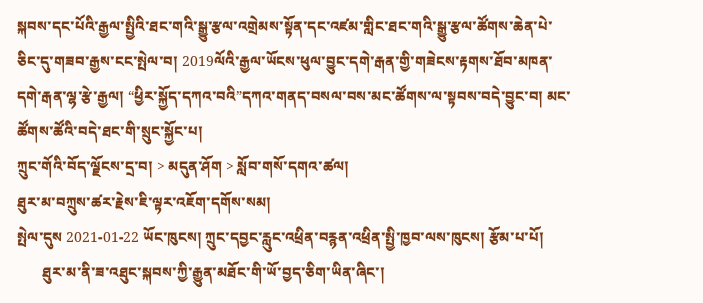སྐབས་དང་པོའི་རྒྱལ་སྤྱིའི་ཐང་གའི་སྒྱུ་རྩལ་འགྲེམས་སྟོན་དང་འཛམ་གླིང་ཐང་གའི་སྒྱུ་རྩལ་ཚོགས་ཆེན་པེ་ཅིང་དུ་གཟབ་རྒྱས་ངང་སྤེལ་བ། 2019ལོའི་རྒྱལ་ཡོངས་ཕུལ་བྱུང་དགེ་རྒན་གྱི་གཟེངས་རྟགས་ཐོབ་མཁན་དགེ་རྒན་ལྷ་རྩེ་རྒྱལ། “ཕྱིར་སྐྱོད་དཀའ་བའི”དཀའ་གནད་བསལ་བས་མང་ཚོགས་ལ་སྟབས་བདེ་བྱུང་བ། མང་ཚོགས་ཚོའི་བདེ་ཐང་གི་སྲུང་སྐྱོང་པ།
ཀྲུང་གོའི་བོད་ལྗོངས་དྲ་བ། > མདུན་ཤོག > སློབ་གསོ་དགའ་ཚལ།
ཐུར་མ་བཀྲུས་ཚར་རྗེས་ཇི་ལྟར་འཇོག་དགོས་སམ།
སྤེལ་དུས 2021-01-22 ཡོང་ཁུངས། ཀྲུང་དབྱང་རླུང་འཕྲིན་བརྙན་འཕྲིན་སྤྱི་ཁྱབ་ལས་ཁུངས། རྩོམ་པ་པོ།
       ཐུར་མ་ནི་ཟ་འཐུང་སྐབས་ཀྱི་རྒྱུན་མཐོང་གི་ཡོ་བྱད་ཅིག་ཡིན་ཞིང་།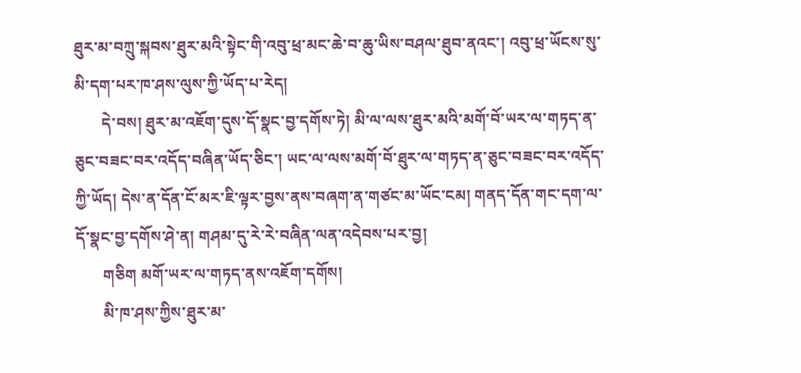ཐུར་མ་བཀྲུ་སྐབས་ཐུར་མའི་སྟེང་གི་འབུ་ཕྲ་མང་ཆེ་བ་ཆུ་ཡིས་བཤལ་ཐུབ་ནའང་། འབུ་ཕྲ་ཡོངས་སུ་མི་དག་པར་ཁ་ཤས་ལུས་ཀྱི་ཡོད་པ་རེད།
       དེ་བས། ཐུར་མ་འཇོག་དུས་དོ་སྣང་བྱ་དགོས་ཏེ། མི་ལ་ལས་ཐུར་མའི་མགོ་བོ་ཡར་ལ་གཏད་ན་ཅུང་བཟང་བར་འདོད་བཞིན་ཡོད་ཅིང་། ཡང་ལ་ལས་མགོ་བོ་ཐུར་ལ་གཏད་ན་ཅུང་བཟང་བར་འདོད་ཀྱི་ཡོད། དེས་ན་དོན་ངོ་མར་ཇི་ལྟར་བྱས་ནས་བཞག་ན་གཙང་མ་ཡོང་ངམ། གནད་དོན་གང་དག་ལ་དོ་སྣང་བྱ་དགོས་ཤེ་ན། གཤམ་དུ་རེ་རེ་བཞིན་ལན་འདེབས་པར་བྱ།
       གཅིག མགོ་ཡར་ལ་གཏད་ནས་འཇོག་དགོས།
       མི་ཁ་ཤས་ཀྱིས་ཐུར་མ་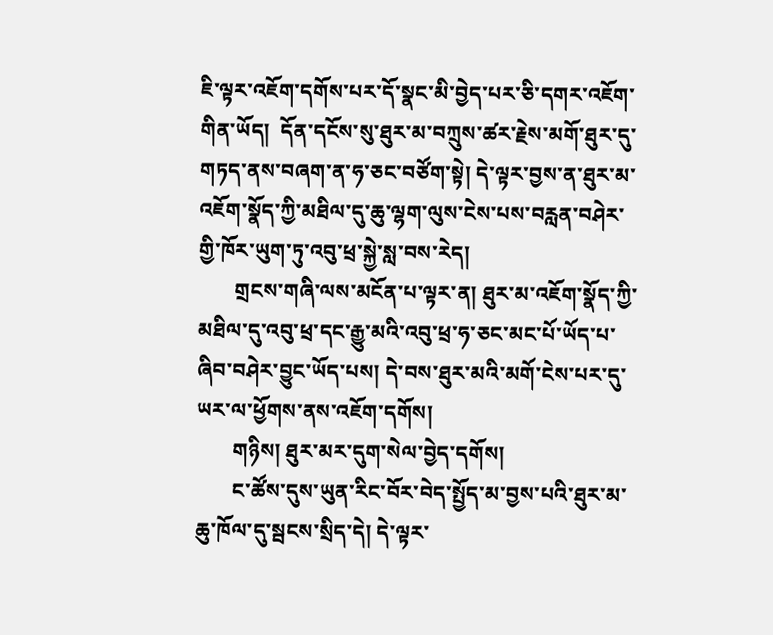ཇི་ལྟར་འཇོག་དགོས་པར་དོ་སྣང་མི་བྱེད་པར་ཅི་དགར་འཇོག་གིན་ཡོད།  དོན་དངོས་སུ་ཐུར་མ་བཀྲུས་ཚར་རྗེས་མགོ་ཐུར་དུ་གཏད་ནས་བཞག་ན་ཧ་ཅང་བཙོག་སྟེ། དེ་ལྟར་བྱས་ན་ཐུར་མ་འཇོག་སྣོད་ཀྱི་མཐིལ་དུ་ཆུ་ལྷག་ལུས་ངེས་པས་བརླན་བཤེར་གྱི་ཁོར་ཡུག་ཏུ་འབུ་ཕྲ་སྐྱེ་སླ་བས་རེད།
       གྲངས་གཞི་ལས་མངོན་པ་ལྟར་ན། ཐུར་མ་འཇོག་སྣོད་ཀྱི་མཐིལ་དུ་འབུ་ཕྲ་དང་རྒྱུ་མའི་འབུ་ཕྲ་ཧ་ཅང་མང་པོ་ཡོད་པ་ཞིབ་བཤེར་བྱུང་ཡོད་པས། དེ་བས་ཐུར་མའི་མགོ་ངེས་པར་དུ་ཡར་ལ་ཕྱོགས་ནས་འཇོག་དགོས།
       གཉིས། ཐུར་མར་དུག་སེལ་བྱེད་དགོས།
       ང་ཚོས་དུས་ཡུན་རིང་བོར་བེད་སྤྱོད་མ་བྱས་པའི་ཐུར་མ་ཆུ་ཁོལ་དུ་སྦངས་སྲིད་དེ། དེ་ལྟར་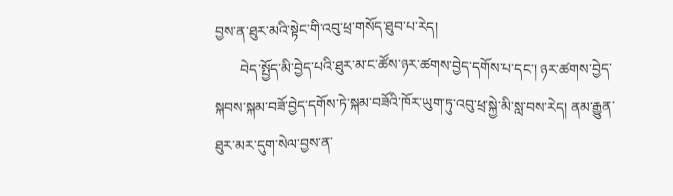བྱས་ན་ཐུར་མའི་སྟེང་གི་འབུ་ཕྲ་གསོད་ཐུབ་པ་རེད།
       བེད་སྤྱོད་མི་བྱེད་པའི་ཐུར་མ་ང་ཚོས་ཉར་ཚགས་བྱེད་དགོས་པ་དང་། ཉར་ཚགས་བྱེད་སྐབས་སྐམ་བཟོ་བྱེད་དགོས་ཏེ་སྐམ་བཟོའི་ཁོར་ཡུག་ཏུ་འབུ་ཕྲ་སྐྱེ་མི་སླ་བས་རེད། ནམ་རྒྱུན་ཐུར་མར་དུག་སེལ་བྱས་ན་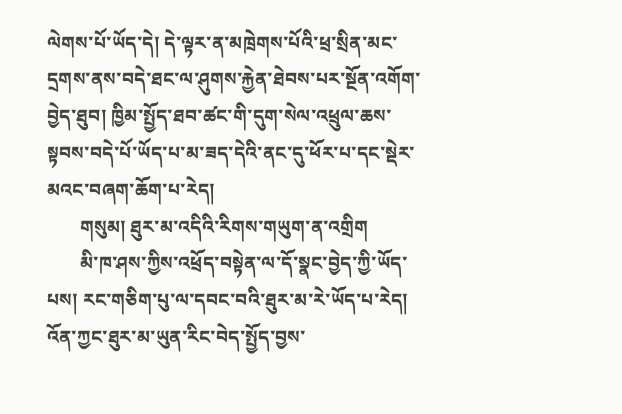ལེགས་པོ་ཡོད་དེ། དེ་ལྟར་ན་མཁྲེགས་པོའི་ཕྲ་སྲིན་མང་དྲགས་ནས་བདེ་ཐང་ལ་ཤུགས་རྐྱེན་ཐེབས་པར་སྔོན་འགོག་བྱེད་ཐུབ། ཁྱིམ་སྤྱོད་ཐབ་ཚང་གི་དུག་སེལ་འཕྲུལ་ཆས་སྟབས་བདེ་པོ་ཡོད་པ་མ་ཟད་དེའི་ནང་དུ་ཕོར་པ་དང་སྡེར་མའང་བཞག་ཆོག་པ་རེད།
       གསུམ། ཐུར་མ་འདིའི་རིགས་གཡུག་ན་འགྲིག
       མི་ཁ་ཤས་ཀྱིས་འཕྲོད་བསྟེན་ལ་དོ་སྣང་བྱེད་ཀྱི་ཡོད་པས། རང་གཅིག་པུ་ལ་དབང་བའི་ཐུར་མ་རེ་ཡོད་པ་རེད། འོན་ཀྱང་ཐུར་མ་ཡུན་རིང་བེད་སྤྱོད་བྱས་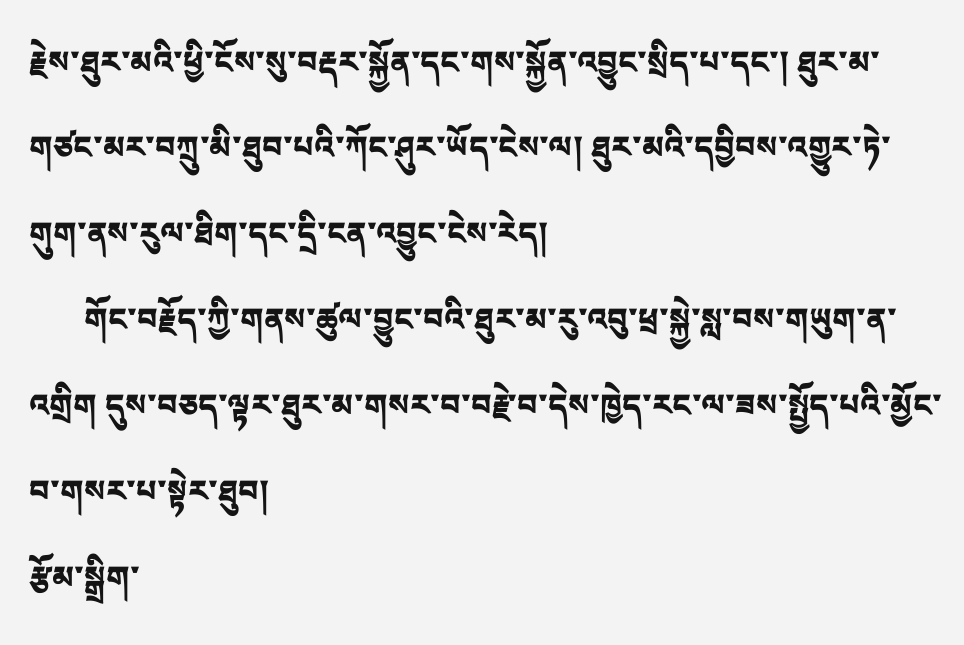རྗེས་ཐུར་མའི་ཕྱི་ངོས་སུ་བརྡར་སྐྱོན་དང་གས་སྐྱོན་འབྱུང་སྲིད་པ་དང་། ཐུར་མ་གཙང་མར་བཀྲུ་མི་ཐུབ་པའི་ཀོང་ཤུར་ཡོད་ངེས་ལ། ཐུར་མའི་དབྱིབས་འགྱུར་ཏེ་གུག་ནས་རུལ་ཐིག་དང་དྲི་ངན་འབྱུང་ངེས་རེད།
       གོང་བརྗོད་ཀྱི་གནས་ཚུལ་བྱུང་བའི་ཐུར་མ་རུ་འབུ་ཕྲ་སྐྱེ་སླ་བས་གཡུག་ན་འགྲིག དུས་བཅད་ལྟར་ཐུར་མ་གསར་བ་བརྗེ་བ་དེས་ཁྱེད་རང་ལ་ཟས་སྤྱོད་པའི་མྱོང་བ་གསར་པ་སྟེར་ཐུབ།
རྩོམ་སྒྲིག་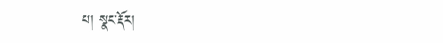པ། སྣང་རྡོར།